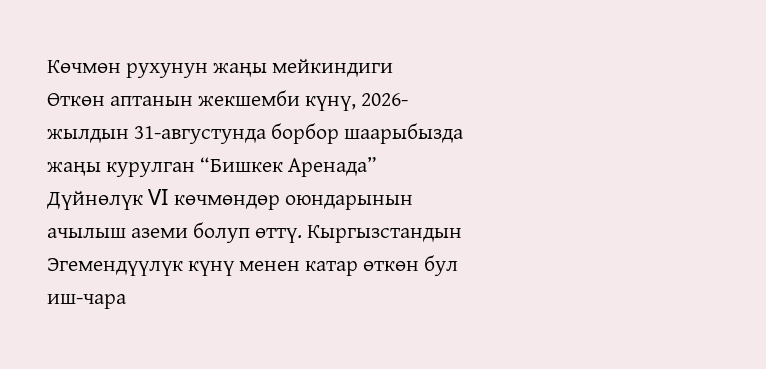Көчмөн рухунун жаңы мейкиндиги
Өткөн аптанын жекшемби күнү, 2026-жылдын 31-августунда борбор шаарыбызда жаңы курулган “Бишкек Аренада” Дүйнөлүк VI көчмөндөр оюндарынын ачылыш аземи болуп өттү. Кыргызстандын Эгемендүүлүк күнү менен катар өткөн бул иш-чара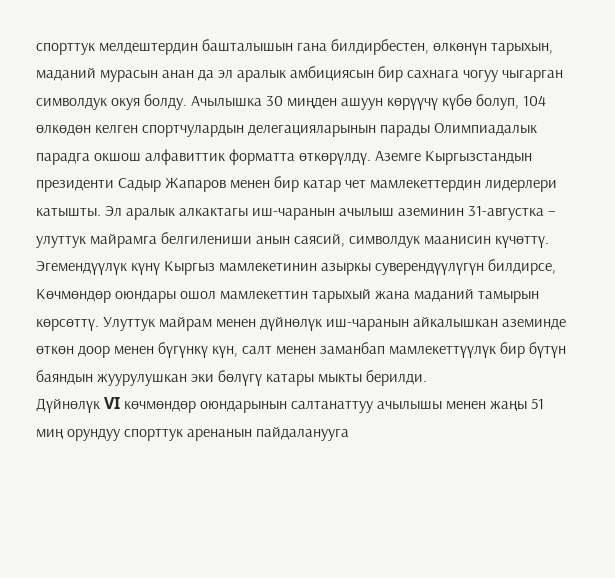спорттук мелдештердин башталышын гана билдирбестен, өлкөнүн тарыхын, маданий мурасын анан да эл аралык амбициясын бир сахнага чогуу чыгарган символдук окуя болду. Ачылышка 30 миңден ашуун көрүүчү күбө болуп, 104 өлкөдөн келген спортчулардын делегацияларынын парады Олимпиадалык парадга окшош алфавиттик форматта өткөрүлдү. Аземге Кыргызстандын президенти Садыр Жапаров менен бир катар чет мамлекеттердин лидерлери катышты. Эл аралык алкактагы иш-чаранын ачылыш аземинин 31-августка – улуттук майрамга белгилениши анын саясий, символдук маанисин күчөттү. Эгемендүүлүк күнү Кыргыз мамлекетинин азыркы суверендүүлүгүн билдирсе, Көчмөндөр оюндары ошол мамлекеттин тарыхый жана маданий тамырын көрсөттү. Улуттук майрам менен дүйнөлүк иш-чаранын айкалышкан аземинде өткөн доор менен бүгүнкү күн, салт менен заманбап мамлекеттүүлүк бир бүтүн баяндын жуурулушкан эки бөлүгү катары мыкты берилди.
Дүйнөлүк VI көчмөндөр оюндарынын салтанаттуу ачылышы менен жаңы 51 миң орундуу спорттук аренанын пайдаланууга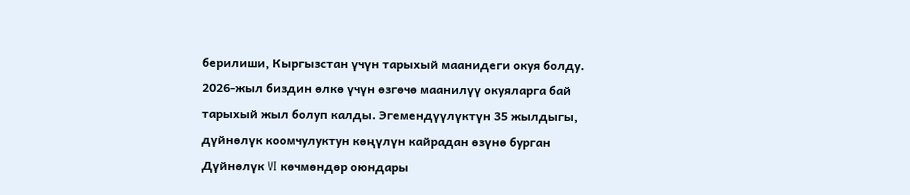берилиши, Кыргызстан үчүн тарыхый маанидеги окуя болду. 2026-жыл биздин өлкө үчүн өзгөчө маанилүү окуяларга бай тарыхый жыл болуп калды. Эгемендүүлүктүн 35 жылдыгы, дүйнөлүк коомчулуктун көңүлүн кайрадан өзүнө бурган Дүйнөлүк VI көчмөндөр оюндары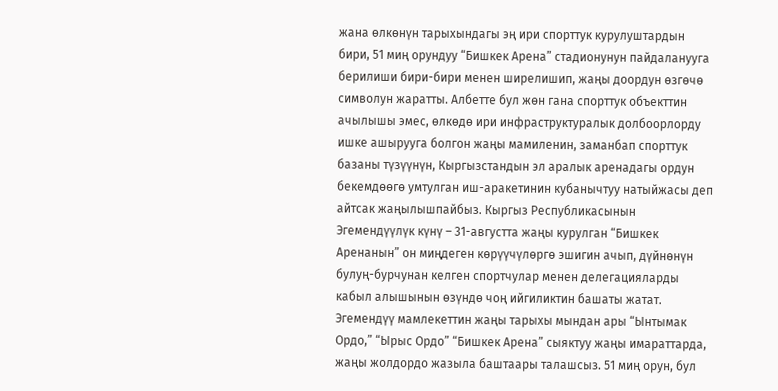жана өлкөнүн тарыхындагы эң ири спорттук курулуштардын бири, 51 миң орундуу “Бишкек Арена” стадионунун пайдаланууга берилиши бири-бири менен ширелишип, жаңы доордун өзгөчө символун жаратты. Албетте бул жөн гана спорттук объекттин ачылышы эмес, өлкөдө ири инфраструктуралык долбоорлорду ишке ашырууга болгон жаңы мамиленин, заманбап спорттук базаны түзүүнүн, Кыргызстандын эл аралык аренадагы ордун бекемдөөгө умтулган иш-аракетинин кубанычтуу натыйжасы деп айтсак жаңылышпайбыз. Кыргыз Республикасынын Эгемендүүлүк күнү – 31-августта жаңы курулган “Бишкек Аренанын” он миңдеген көрүүчүлөргө эшигин ачып, дүйнөнүн булуң-бурчунан келген спортчулар менен делегацияларды кабыл алышынын өзүндө чоң ийгиликтин башаты жатат. Эгемендүү мамлекеттин жаңы тарыхы мындан ары “Ынтымак Ордо,” “Ырыс Ордо” “Бишкек Арена” сыяктуу жаңы имараттарда, жаңы жолдордо жазыла баштаары талашсыз. 51 миң орун, бул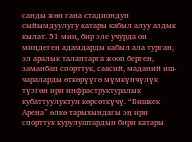санды жөн гана стадиондун сыйымдуулугу катары кабыл алуу аздык кылат. 51 миң, бир эле учурда он миңдеген адамдарды кабыл ала турган, эл аралык талаптарга жооп берген, заманбап спорттук, саясий, маданий иш-чараларды өткөрүүгө мүмкүнчүлүк түзгөн ири инфраструктуралык кубаттуулуктун көрсөткүчү. “Бишкек Арена” өлкө тарыхындагы эң ири спорттук курулуштардын бири катары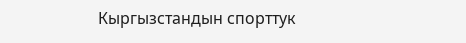Кыргызстандын спорттук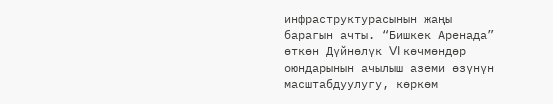инфраструктурасынын жаңы барагын ачты. “Бишкек Аренада” өткөн Дүйнөлүк VI көчмөндөр оюндарынын ачылыш аземи өзүнүн масштабдуулугу, көркөм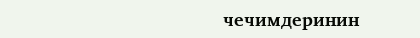чечимдеринин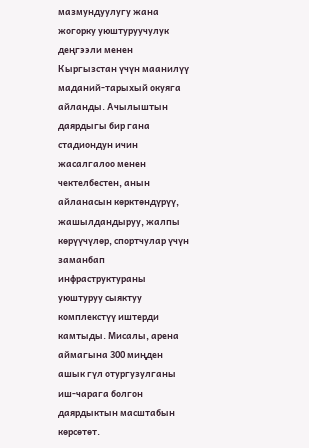мазмундуулугу жана жогорку уюштуруучулук деңгээли менен Кыргызстан үчүн маанилүү маданий-тарыхый окуяга айланды. Ачылыштын даярдыгы бир гана стадиондун ичин жасалгалоо менен чектелбестен, анын айланасын көрктөндүрүү, жашылдандыруу, жалпы көрүүчүлөр, спортчулар үчүн заманбап инфраструктураны уюштуруу сыяктуу комплекстүү иштерди камтыды. Мисалы, арена аймагына 300 миңден ашык гүл отургузулганы иш-чарага болгон даярдыктын масштабын көрсөтөт.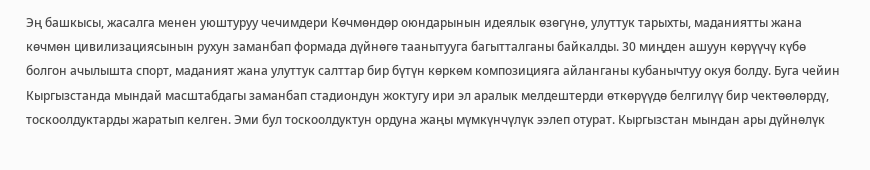Эң башкысы, жасалга менен уюштуруу чечимдери Көчмөндөр оюндарынын идеялык өзөгүнө, улуттук тарыхты, маданиятты жана көчмөн цивилизациясынын рухун заманбап формада дүйнөгө таанытууга багытталганы байкалды. 30 миңден ашуун көрүүчү күбө болгон ачылышта спорт, маданият жана улуттук салттар бир бүтүн көркөм композицияга айланганы кубанычтуу окуя болду. Буга чейин Кыргызстанда мындай масштабдагы заманбап стадиондун жоктугу ири эл аралык мелдештерди өткөрүүдө белгилүү бир чектөөлөрдү, тоскоолдуктарды жаратып келген. Эми бул тоскоолдуктун ордуна жаңы мүмкүнчүлүк ээлеп отурат. Кыргызстан мындан ары дүйнөлүк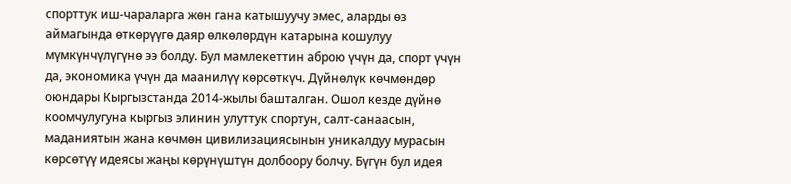спорттук иш-чараларга жөн гана катышуучу эмес, аларды өз аймагында өткөрүүгө даяр өлкөлөрдүн катарына кошулуу мүмкүнчүлүгүнө ээ болду. Бул мамлекеттин аброю үчүн да, спорт үчүн да, экономика үчүн да маанилүү көрсөткүч. Дүйнөлүк көчмөндөр оюндары Кыргызстанда 2014-жылы башталган. Ошол кезде дүйнө коомчулугуна кыргыз элинин улуттук спортун, салт-санаасын, маданиятын жана көчмөн цивилизациясынын уникалдуу мурасын көрсөтүү идеясы жаңы көрүнүштүн долбоору болчу. Бүгүн бул идея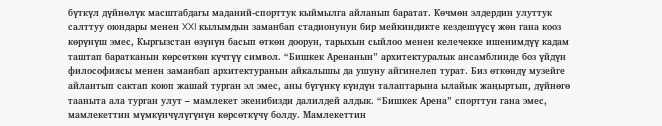бүткүл дүйнөлүк масштабдагы маданий-спорттук кыймылга айланып баратат. Көчмөн элдердин улуттук салттуу оюндары менен XXI кылымдын заманбап стадионунун бир мейкиндикте кездешүүсү жөн гана кооз көрүнүш эмес, Кыргызстан өзүнүн басып өткөн доорун, тарыхын сыйлоо менен келечекке ишенимдүү кадам таштап баратканын көрсөткөн күчтүү символ. “Бишкек Аренанын” архитектуралык ансамблинде боз үйдүн философиясы менен заманбап архитектуранын айкалышы да ушуну айгинелеп турат. Биз өткөндү музейге айлантып сактап коюп жашай турган эл эмес, аны бүгүнкү күндүн талаптарына ылайык жаңыртып, дүйнөгө тааныта ала турган улут – мамлекет экенибизди далилдей алдык. “Бишкек Арена” спорттун гана эмес, мамлекеттин мүмкүнчүлүгүнүн көрсөткүчү болду. Мамлекеттин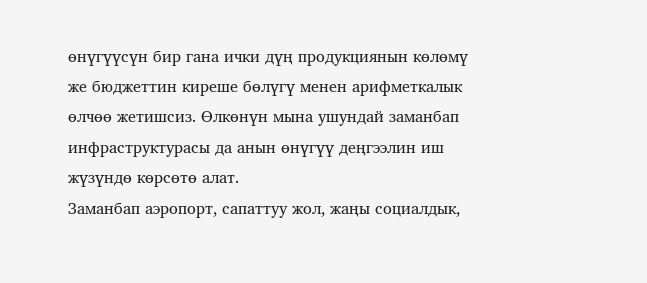өнүгүүсүн бир гана ички дүң продукциянын көлөмү же бюджеттин киреше бөлүгү менен арифметкалык өлчөө жетишсиз. Өлкөнүн мына ушундай заманбап инфраструктурасы да анын өнүгүү деңгээлин иш жүзүндө көрсөтө алат.
Заманбап аэропорт, сапаттуу жол, жаңы социалдык,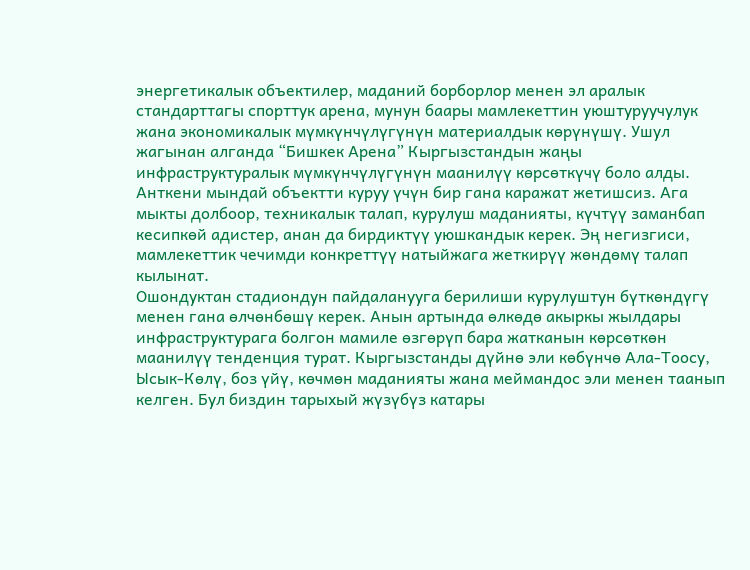энергетикалык объектилер, маданий борборлор менен эл аралык стандарттагы спорттук арена, мунун баары мамлекеттин уюштуруучулук жана экономикалык мүмкүнчүлүгүнүн материалдык көрүнүшү. Ушул жагынан алганда “Бишкек Арена” Кыргызстандын жаңы инфраструктуралык мүмкүнчүлүгүнүн маанилүү көрсөткүчү боло алды.
Анткени мындай объектти куруу үчүн бир гана каражат жетишсиз. Ага мыкты долбоор, техникалык талап, курулуш маданияты, күчтүү заманбап кесипкөй адистер, анан да бирдиктүү уюшкандык керек. Эң негизгиси, мамлекеттик чечимди конкреттүү натыйжага жеткирүү жөндөмү талап кылынат.
Ошондуктан стадиондун пайдаланууга берилиши курулуштун бүткөндүгү менен гана өлчөнбөшү керек. Анын артында өлкөдө акыркы жылдары инфраструктурага болгон мамиле өзгөрүп бара жатканын көрсөткөн маанилүү тенденция турат. Кыргызстанды дүйнө эли көбүнчө Ала-Тоосу, Ысык-Көлү, боз үйү, көчмөн маданияты жана меймандос эли менен таанып келген. Бул биздин тарыхый жүзүбүз катары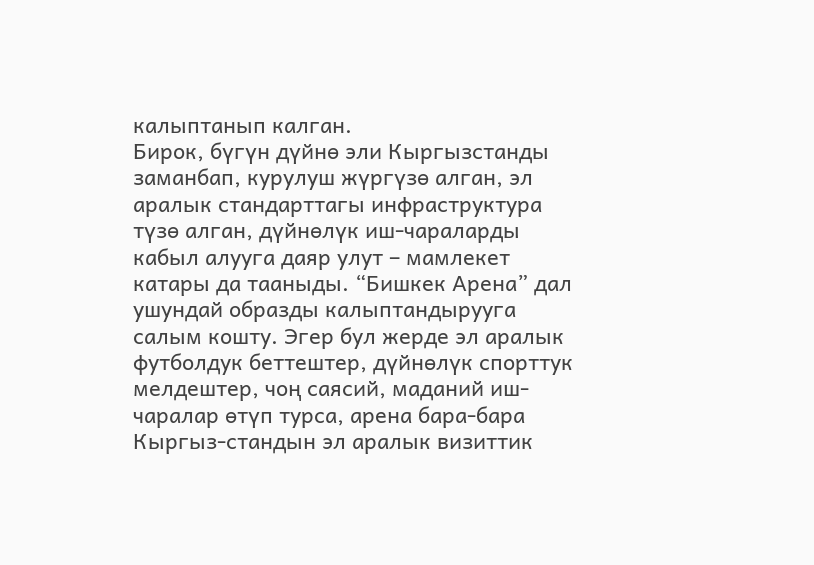калыптанып калган.
Бирок, бүгүн дүйнө эли Кыргызстанды заманбап, курулуш жүргүзө алган, эл аралык стандарттагы инфраструктура түзө алган, дүйнөлүк иш-чараларды кабыл алууга даяр улут – мамлекет катары да тааныды. “Бишкек Арена” дал ушундай образды калыптандырууга салым кошту. Эгер бул жерде эл аралык футболдук беттештер, дүйнөлүк спорттук мелдештер, чоң саясий, маданий иш-чаралар өтүп турса, арена бара-бара Кыргыз-стандын эл аралык визиттик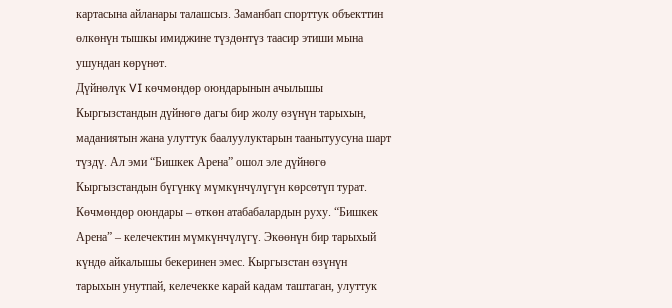картасына айланары талашсыз. Заманбап спорттук объекттин өлкөнүн тышкы имиджине түздөнтүз таасир этиши мына ушундан көрүнөт.
Дүйнөлүк VI көчмөндөр оюндарынын ачылышы Кыргызстандын дүйнөгө дагы бир жолу өзүнүн тарыхын, маданиятын жана улуттук баалуулуктарын таанытуусуна шарт түздү. Ал эми “Бишкек Арена” ошол эле дүйнөгө Кыргызстандын бүгүнкү мүмкүнчүлүгүн көрсөтүп турат. Көчмөндөр оюндары – өткөн атабабалардын руху. “Бишкек Арена” – келечектин мүмкүнчүлүгү. Экөөнүн бир тарыхый күндө айкалышы бекеринен эмес. Кыргызстан өзүнүн тарыхын унутпай, келечекке карай кадам таштаган, улуттук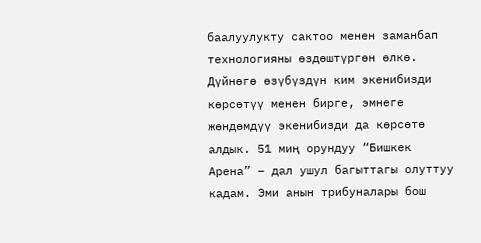баалуулукту сактоо менен заманбап технологияны өздөштүргөн өлкө. Дүйнөгө өзүбүздүн ким экенибизди көрсөтүү менен бирге, эмнеге жөндөмдүү экенибизди да көрсөтө алдык. 51 миң орундуу “Бишкек Арена” – дал ушул багыттагы олуттуу кадам. Эми анын трибуналары бош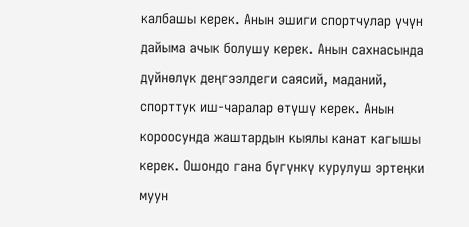калбашы керек. Анын эшиги спортчулар үчүн дайыма ачык болушу керек. Анын сахнасында дүйнөлүк деңгээлдеги саясий, маданий, спорттук иш-чаралар өтүшү керек. Анын короосунда жаштардын кыялы канат кагышы керек. Ошондо гана бүгүнкү курулуш эртеңки муун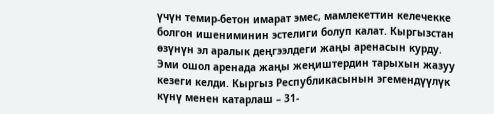үчүн темир-бетон имарат эмес, мамлекеттин келечекке болгон ишениминин эстелиги болуп калат. Кыргызстан өзүнүн эл аралык деңгээлдеги жаңы аренасын курду.
Эми ошол аренада жаңы жеңиштердин тарыхын жазуу кезеги келди. Кыргыз Республикасынын эгемендүүлүк күнү менен катарлаш – 31-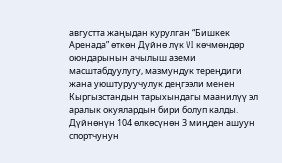августта жаңыдан курулган “Бишкек Аренада” өткөн Дүйнө лүк VI көчмөндөр оюндарынын ачылыш аземи масштабдуулугу, мазмундук тереңдиги жана уюштуруучулук деңгээли менен Кыргызстандын тарыхындагы маанилүү эл аралык окуялардын бири болуп калды. Дүйнөнүн 104 өлкөсүнөн 3 миңден ашуун спортчунун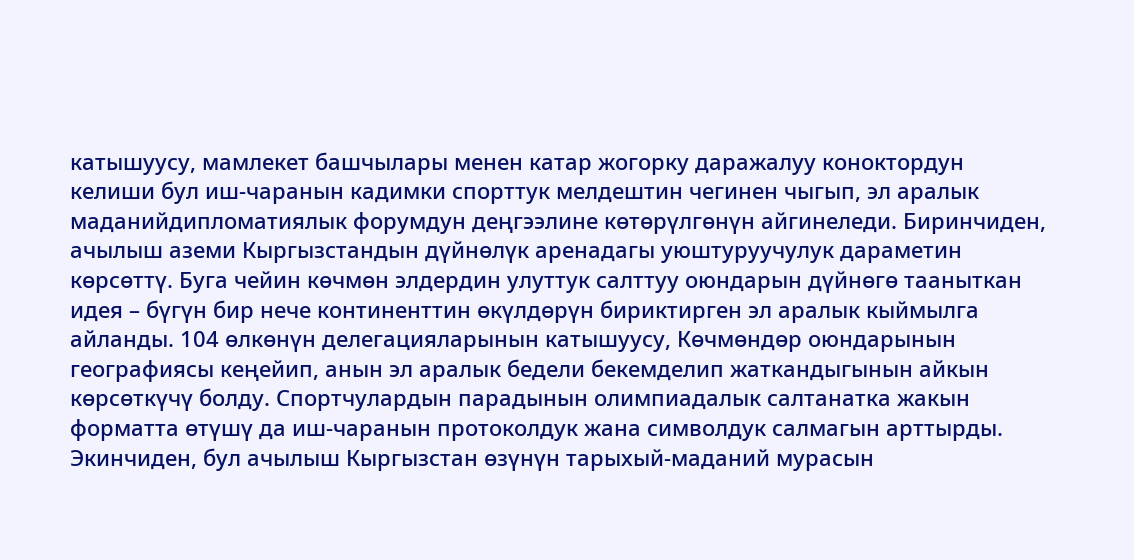катышуусу, мамлекет башчылары менен катар жогорку даражалуу коноктордун келиши бул иш-чаранын кадимки спорттук мелдештин чегинен чыгып, эл аралык маданийдипломатиялык форумдун деңгээлине көтөрүлгөнүн айгинеледи. Биринчиден, ачылыш аземи Кыргызстандын дүйнөлүк аренадагы уюштуруучулук дараметин көрсөттү. Буга чейин көчмөн элдердин улуттук салттуу оюндарын дүйнөгө тааныткан идея – бүгүн бир нече континенттин өкүлдөрүн бириктирген эл аралык кыймылга айланды. 104 өлкөнүн делегацияларынын катышуусу, Көчмөндөр оюндарынын географиясы кеңейип, анын эл аралык бедели бекемделип жаткандыгынын айкын көрсөткүчү болду. Спортчулардын парадынын олимпиадалык салтанатка жакын форматта өтүшү да иш-чаранын протоколдук жана символдук салмагын арттырды. Экинчиден, бул ачылыш Кыргызстан өзүнүн тарыхый-маданий мурасын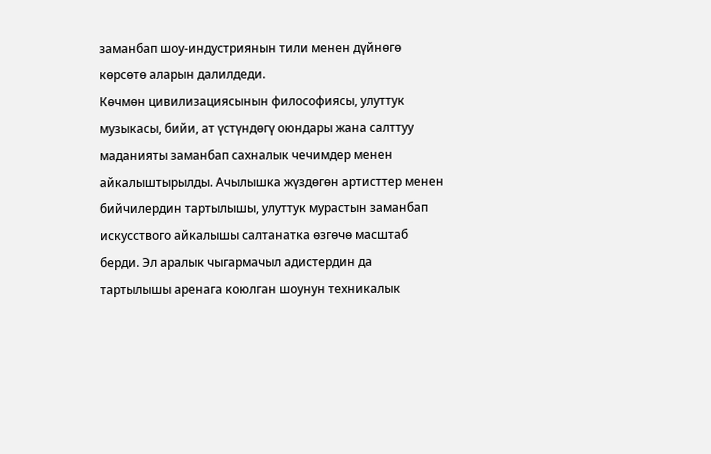заманбап шоу-индустриянын тили менен дүйнөгө көрсөтө аларын далилдеди.
Көчмөн цивилизациясынын философиясы, улуттук музыкасы, бийи, ат үстүндөгү оюндары жана салттуу маданияты заманбап сахналык чечимдер менен айкалыштырылды. Ачылышка жүздөгөн артисттер менен бийчилердин тартылышы, улуттук мурастын заманбап искусствого айкалышы салтанатка өзгөчө масштаб берди. Эл аралык чыгармачыл адистердин да тартылышы аренага коюлган шоунун техникалык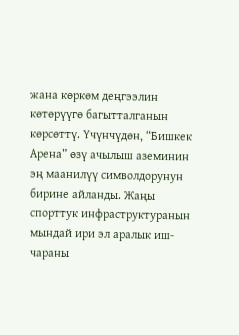жана көркөм деңгээлин көтөрүүгө багытталганын көрсөттү. Үчүнчүдөн, “Бишкек Арена” өзү ачылыш аземинин эң маанилүү символдорунун бирине айланды. Жаңы спорттук инфраструктуранын мындай ири эл аралык иш-чараны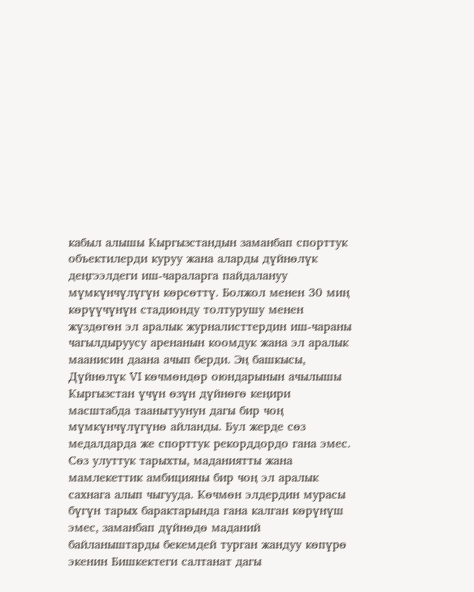кабыл алышы Кыргызстандын заманбап спорттук объектилерди куруу жана аларды дүйнөлүк деңгээлдеги иш-чараларга пайдалануу мүмкүнчүлүгүн көрсөттү. Болжол менен 30 миң көрүүчүнүн стадионду толтурушу менен жүздөгөн эл аралык журналисттердин иш-чараны чагылдыруусу аренанын коомдук жана эл аралык маанисин даана ачып берди. Эң башкысы, Дүйнөлүк VI көчмөндөр оюндарынын ачылышы Кыргызстан үчүн өзүн дүйнөгө кеңири масштабда таанытуунун дагы бир чоң мүмкүнчүлүгүнө айланды. Бул жерде сөз медалдарда же спорттук рекорддордо гана эмес.
Сөз улуттук тарыхты, маданиятты жана мамлекеттик амбицияны бир чоң эл аралык сахнага алып чыгууда. Көчмөн элдердин мурасы бүгүн тарых барактарында гана калган көрүнүш эмес, заманбап дүйнөдө маданий байланыштарды бекемдей турган жандуу көпүрө экенин Бишкектеги салтанат дагы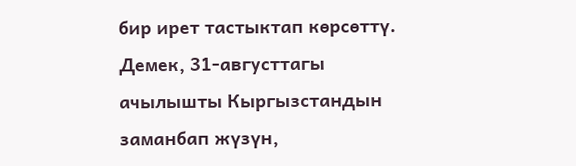бир ирет тастыктап көрсөттү. Демек, 31-августтагы ачылышты Кыргызстандын заманбап жүзүн,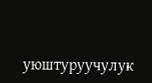уюштуруучулук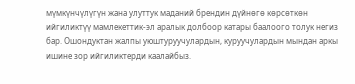мүмкүнчүлүгүн жана улуттук маданий брендин дүйнөгө көрсөткөн ийгиликтүү мамлекеттик-эл аралык долбоор катары баалоого толук негиз бар. Ошондуктан жалпы уюштуруучулардын, куруучулардын мындан аркы ишине зор ийгиликтерди каалайбыз.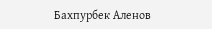Бахпурбек Аленов